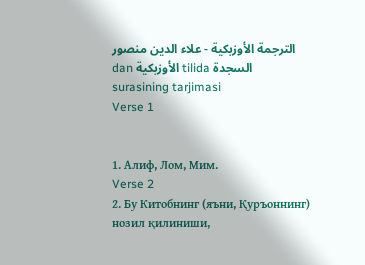الترجمة الأوزبكية - علاء الدين منصور dan الأوزبكية tilida السجدة surasining tarjimasi
Verse 1


1. Алиф, Лом, Мим.
Verse 2
2. Бу Китобнинг (яъни, Қуръоннинг) нозил қилиниши,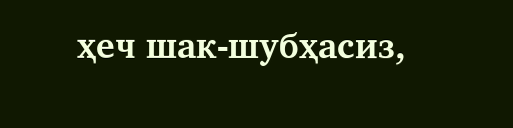ҳеч шак-шубҳасиз,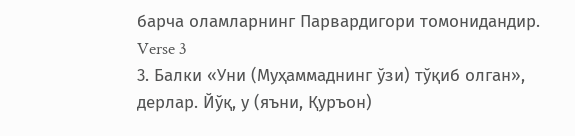барча оламларнинг Парвардигори томонидандир.
Verse 3
3. Балки «Уни (Муҳаммаднинг ўзи) тўқиб олган», дерлар. Йўқ, у (яъни, Қуръон)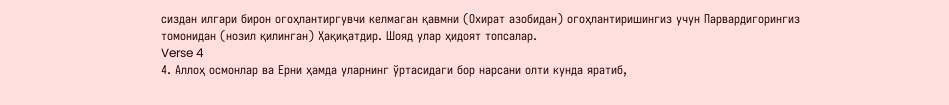сиздан илгари бирон огоҳлантиргувчи келмаган қавмни (Охират азобидан) огоҳлантиришингиз учун Парвардигорингиз томонидан (нозил қилинган) Ҳақиқатдир. Шояд улар ҳидоят топсалар.
Verse 4
4. Аллоҳ осмонлар ва Ерни ҳамда уларнинг ўртасидаги бор нарсани олти кунда яратиб,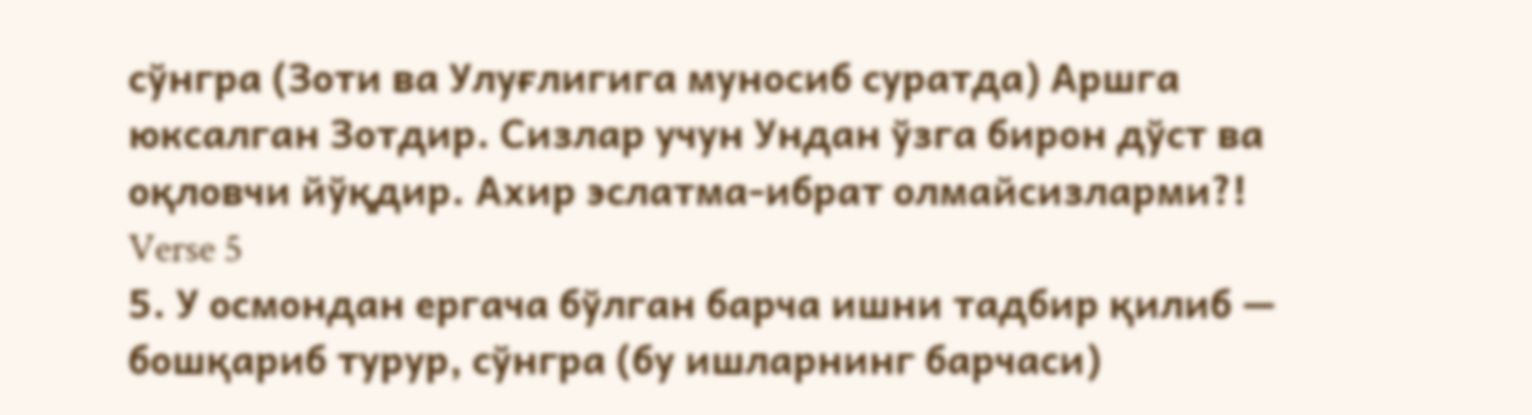сўнгра (Зоти ва Улуғлигига муносиб суратда) Аршга юксалган Зотдир. Сизлар учун Ундан ўзга бирон дўст ва оқловчи йўқдир. Ахир эслатма-ибрат олмайсизларми?!
Verse 5
5. У осмондан ергача бўлган барча ишни тадбир қилиб — бошқариб турур, сўнгра (бу ишларнинг барчаси)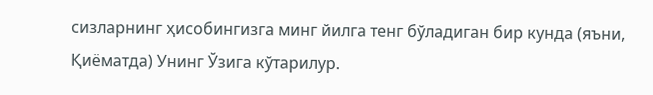сизларнинг ҳисобингизга минг йилга тенг бўладиган бир кунда (яъни, Қиёматда) Унинг Ўзига кўтарилур.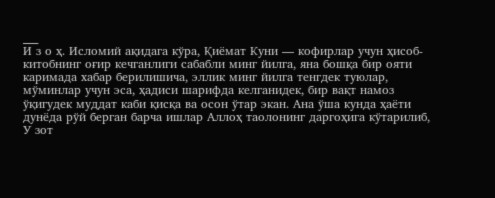___
И з о ҳ. Исломий ақидага кўра, Қиёмат Куни — кофирлар учун ҳисоб-китобнинг оғир кечганлиги сабабли минг йилга, яна бошқа бир ояти каримада хабар берилишича, эллик минг йилга тенгдек туюлар, мўминлар учун эса, ҳадиси шарифда келганидек, бир вақт намоз ўқигудек муддат каби қисқа ва осон ўтар экан. Ана ўша кунда ҳаёти дунёда рўй берган барча ишлар Аллоҳ таолонинг даргоҳига кўтарилиб, У зот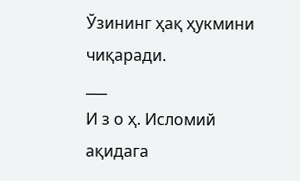Ўзининг ҳақ ҳукмини чиқаради.
___
И з о ҳ. Исломий ақидага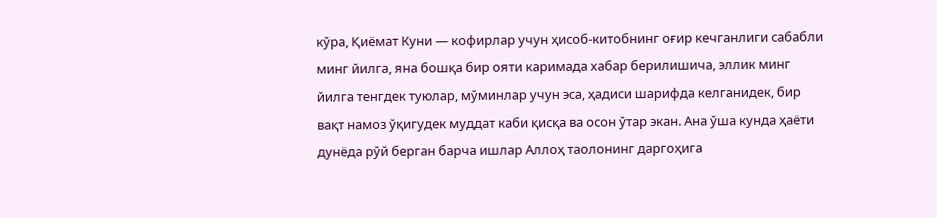кўра, Қиёмат Куни — кофирлар учун ҳисоб-китобнинг оғир кечганлиги сабабли минг йилга, яна бошқа бир ояти каримада хабар берилишича, эллик минг йилга тенгдек туюлар, мўминлар учун эса, ҳадиси шарифда келганидек, бир вақт намоз ўқигудек муддат каби қисқа ва осон ўтар экан. Ана ўша кунда ҳаёти дунёда рўй берган барча ишлар Аллоҳ таолонинг даргоҳига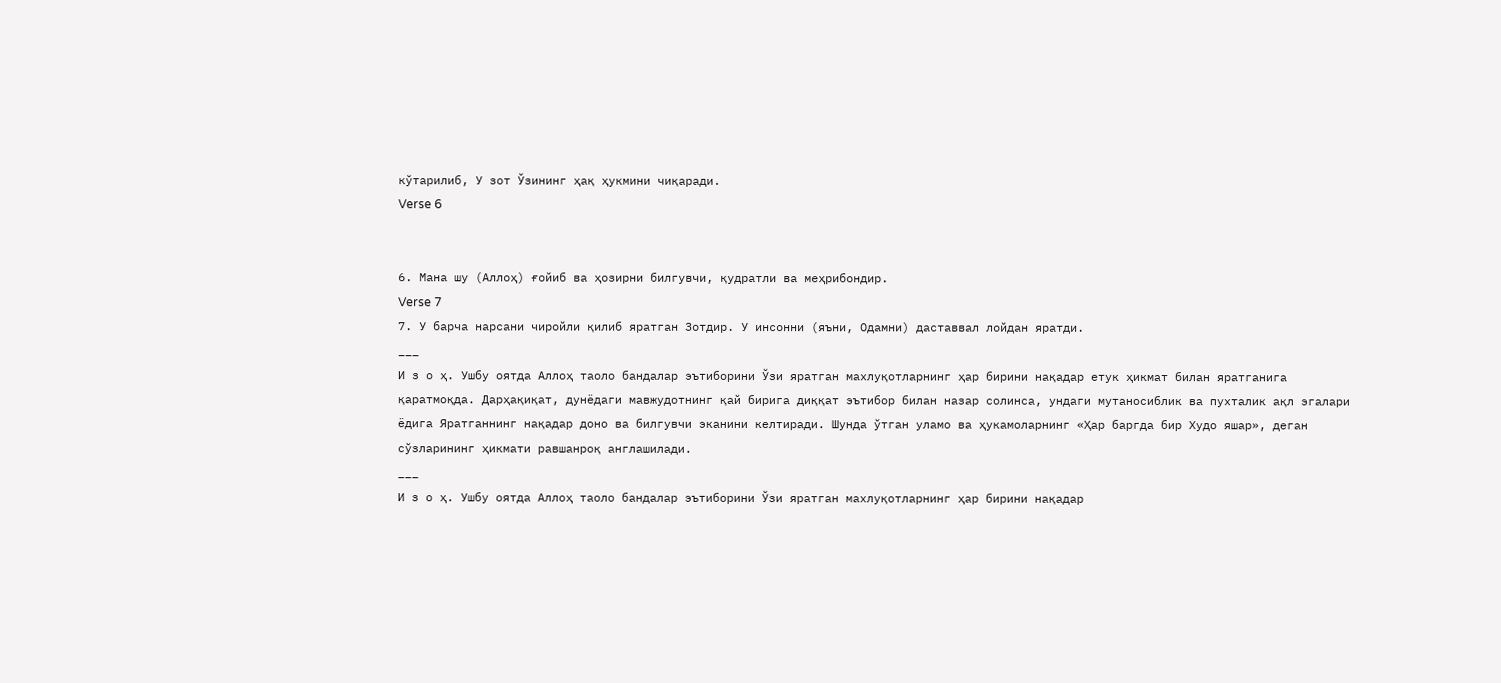кўтарилиб, У зот Ўзининг ҳақ ҳукмини чиқаради.
Verse 6


6. Мана шу (Аллоҳ) ғойиб ва ҳозирни билгувчи, қудратли ва меҳрибондир.
Verse 7
7. У барча нарсани чиройли қилиб яратган Зотдир. У инсонни (яъни, Одамни) даставвал лойдан яратди.
___
И з о ҳ. Ушбу оятда Аллоҳ таоло бандалар эътиборини Ўзи яратган махлуқотларнинг ҳар бирини нақадар етук ҳикмат билан яратганига қаратмоқда. Дарҳақиқат, дунёдаги мавжудотнинг қай бирига диққат эътибор билан назар солинса, ундаги мутаносиблик ва пухталик ақл эгалари ёдига Яратганнинг нақадар доно ва билгувчи эканини келтиради. Шунда ўтган уламо ва ҳукамоларнинг «Ҳар баргда бир Худо яшар», деган сўзларининг ҳикмати равшанроқ англашилади.
___
И з о ҳ. Ушбу оятда Аллоҳ таоло бандалар эътиборини Ўзи яратган махлуқотларнинг ҳар бирини нақадар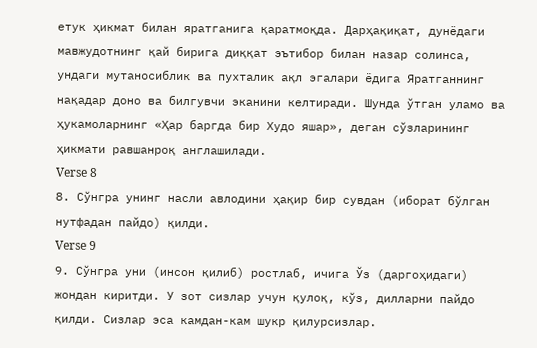етук ҳикмат билан яратганига қаратмоқда. Дарҳақиқат, дунёдаги мавжудотнинг қай бирига диққат эътибор билан назар солинса, ундаги мутаносиблик ва пухталик ақл эгалари ёдига Яратганнинг нақадар доно ва билгувчи эканини келтиради. Шунда ўтган уламо ва ҳукамоларнинг «Ҳар баргда бир Худо яшар», деган сўзларининг ҳикмати равшанроқ англашилади.
Verse 8
8. Сўнгра унинг насли авлодини ҳақир бир сувдан (иборат бўлган нутфадан пайдо) қилди.
Verse 9
9. Сўнгра уни (инсон қилиб) ростлаб, ичига Ўз (даргоҳидаги) жондан киритди. У зот сизлар учун қулоқ, кўз, дилларни пайдо қилди. Сизлар эса камдан-кам шукр қилурсизлар.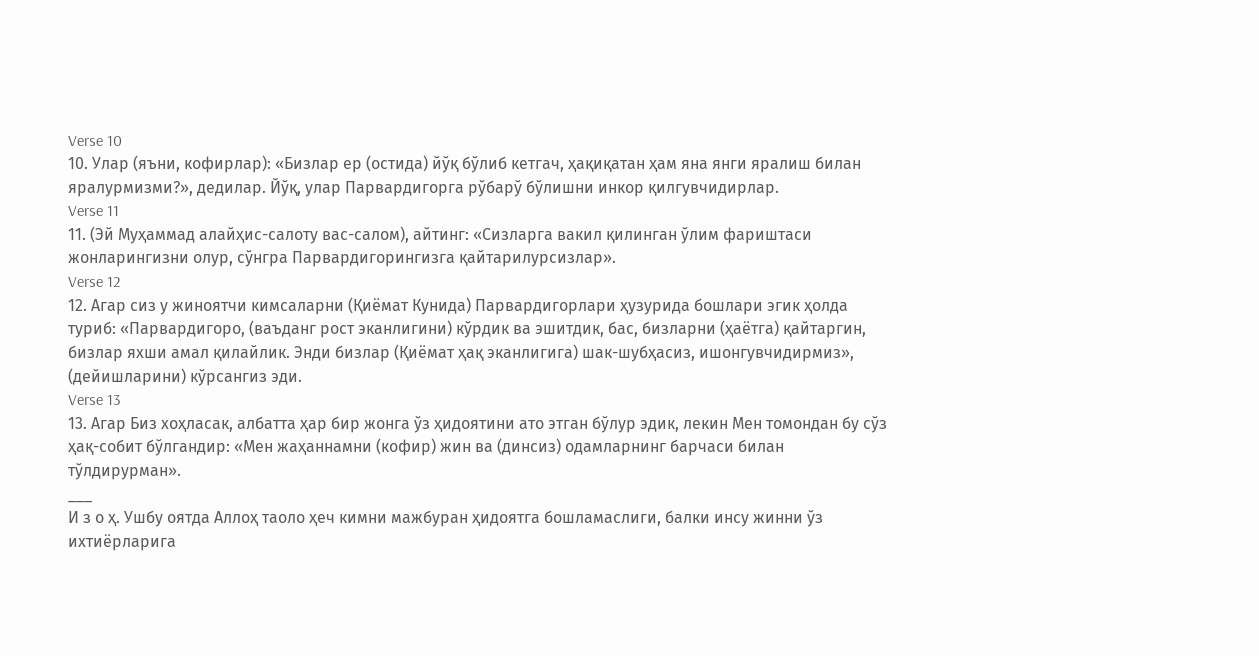Verse 10
10. Улар (яъни, кофирлар): «Бизлар ер (остида) йўқ бўлиб кетгач, ҳақиқатан ҳам яна янги яралиш билан яралурмизми?», дедилар. Йўқ, улар Парвардигорга рўбарў бўлишни инкор қилгувчидирлар.
Verse 11
11. (Эй Муҳаммад алайҳис-салоту вас-салом), айтинг: «Сизларга вакил қилинган ўлим фариштаси жонларингизни олур, сўнгра Парвардигорингизга қайтарилурсизлар».
Verse 12
12. Агар сиз у жиноятчи кимсаларни (Қиёмат Кунида) Парвардигорлари ҳузурида бошлари эгик ҳолда туриб: «Парвардигоро, (ваъданг рост эканлигини) кўрдик ва эшитдик, бас, бизларни (ҳаётга) қайтаргин, бизлар яхши амал қилайлик. Энди бизлар (Қиёмат ҳақ эканлигига) шак-шубҳасиз, ишонгувчидирмиз», (дейишларини) кўрсангиз эди.
Verse 13
13. Агар Биз хоҳласак, албатта ҳар бир жонга ўз ҳидоятини ато этган бўлур эдик, лекин Мен томондан бу сўз ҳақ-собит бўлгандир: «Мен жаҳаннамни (кофир) жин ва (динсиз) одамларнинг барчаси билан тўлдирурман».
___
И з о ҳ. Ушбу оятда Аллоҳ таоло ҳеч кимни мажбуран ҳидоятга бошламаслиги, балки инсу жинни ўз ихтиёрларига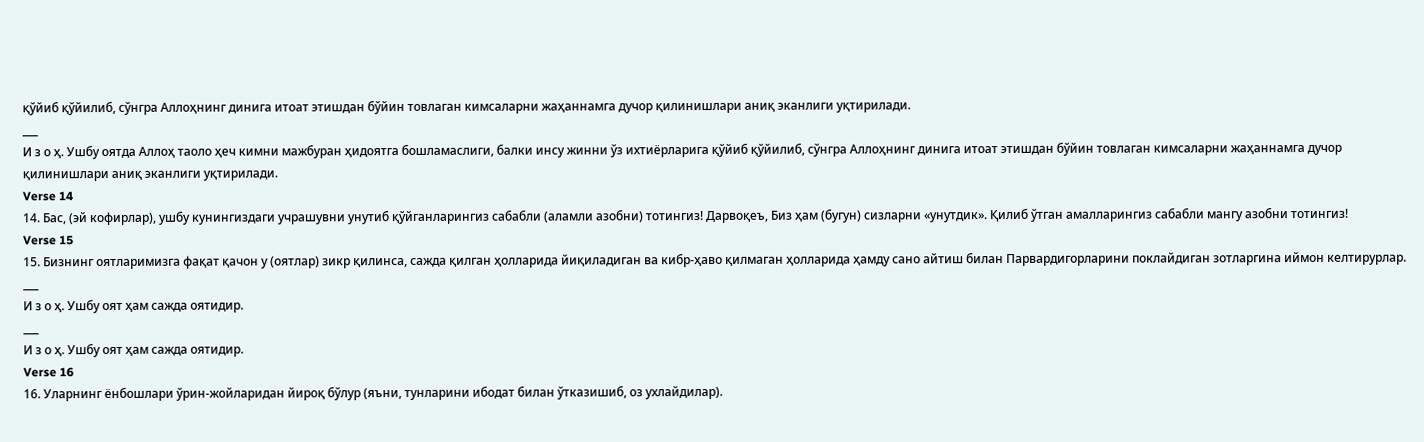қўйиб қўйилиб, сўнгра Аллоҳнинг динига итоат этишдан бўйин товлаган кимсаларни жаҳаннамга дучор қилинишлари аниқ эканлиги уқтирилади.
___
И з о ҳ. Ушбу оятда Аллоҳ таоло ҳеч кимни мажбуран ҳидоятга бошламаслиги, балки инсу жинни ўз ихтиёрларига қўйиб қўйилиб, сўнгра Аллоҳнинг динига итоат этишдан бўйин товлаган кимсаларни жаҳаннамга дучор қилинишлари аниқ эканлиги уқтирилади.
Verse 14
14. Бас, (эй кофирлар), ушбу кунингиздаги учрашувни унутиб қўйганларингиз сабабли (аламли азобни) тотингиз! Дарвоқеъ, Биз ҳам (бугун) сизларни «унутдик». Қилиб ўтган амалларингиз сабабли мангу азобни тотингиз!
Verse 15
15. Бизнинг оятларимизга фақат қачон у (оятлар) зикр қилинса, сажда қилган ҳолларида йиқиладиган ва кибр-ҳаво қилмаган ҳолларида ҳамду сано айтиш билан Парвардигорларини поклайдиган зотларгина иймон келтирурлар.
___
И з о ҳ. Ушбу оят ҳам сажда оятидир.
___
И з о ҳ. Ушбу оят ҳам сажда оятидир.
Verse 16
16. Уларнинг ёнбошлари ўрин-жойларидан йироқ бўлур (яъни, тунларини ибодат билан ўтказишиб, оз ухлайдилар).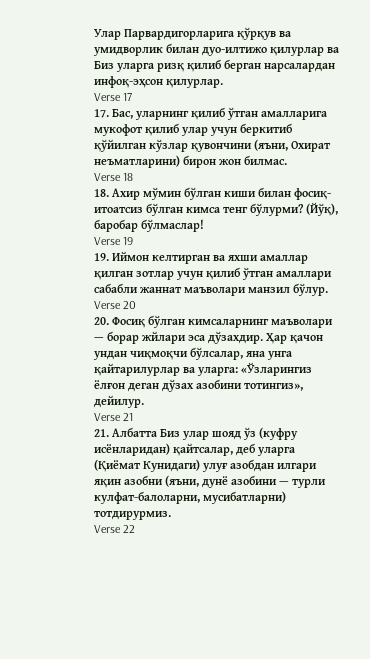Улар Парвардигорларига қўрқув ва умидворлик билан дуо-илтижо қилурлар ва Биз уларга ризқ қилиб берган нарсалардан инфоқ-эҳсон қилурлар.
Verse 17
17. Бас, уларнинг қилиб ўтган амалларига мукофот қилиб улар учун беркитиб қўйилган кўзлар қувончини (яъни, Охират неъматларини) бирон жон билмас.
Verse 18
18. Ахир мўмин бўлган киши билан фосиқ-итоатсиз бўлган кимса тенг бўлурми? (Йўқ), баробар бўлмаслар!
Verse 19
19. Иймон келтирган ва яхши амаллар қилган зотлар учун қилиб ўтган амаллари сабабли жаннат маъволари манзил бўлур.
Verse 20
20. Фосиқ бўлган кимсаларнинг маъволари — борар жйлари эса дўзахдир. Ҳар қачон ундан чиқмоқчи бўлсалар, яна унга қайтарилурлар ва уларга: «Ўзларингиз ёлғон деган дўзах азобини тотингиз», дейилур.
Verse 21
21. Албатта Биз улар шояд ўз (куфру исёнларидан) қайтсалар, деб уларга (Қиёмат Кунидаги) улуғ азобдан илгари яқин азобни (яъни, дунё азобини — турли кулфат-балоларни, мусибатларни) тотдирурмиз.
Verse 22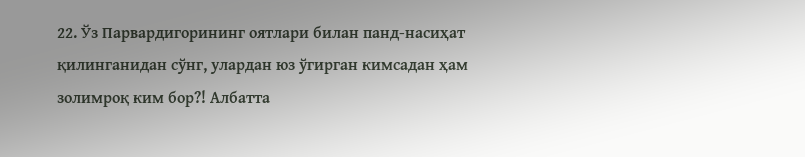22. Ўз Парвардигорининг оятлари билан панд-насиҳат қилинганидан сўнг, улардан юз ўгирган кимсадан ҳам золимроқ ким бор?! Албатта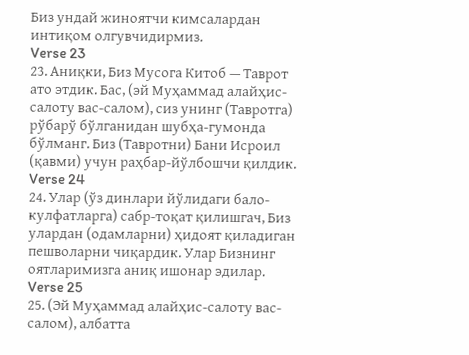Биз ундай жиноятчи кимсалардан интиқом олгувчидирмиз.
Verse 23
23. Аниқки, Биз Мусога Китоб — Таврот ато этдик. Бас, (эй Муҳаммад алайҳис-салоту вас-салом), сиз унинг (Тавротга) рўбарў бўлганидан шубҳа-гумонда бўлманг. Биз (Тавротни) Бани Исроил (қавми) учун раҳбар-йўлбошчи қилдик.
Verse 24
24. Улар (ўз динлари йўлидаги бало-кулфатларга) сабр-тоқат қилишгач, Биз улардан (одамларни) ҳидоят қиладиган пешволарни чиқардик. Улар Бизнинг оятларимизга аниқ ишонар эдилар.
Verse 25
25. (Эй Муҳаммад алайҳис-салоту вас-салом), албатта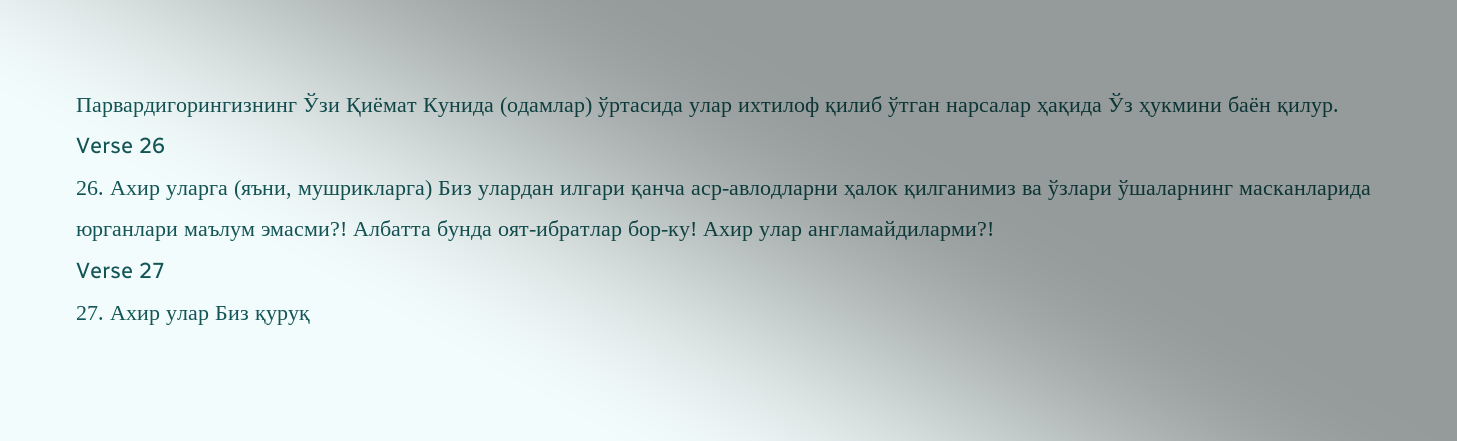Парвардигорингизнинг Ўзи Қиёмат Кунида (одамлар) ўртасида улар ихтилоф қилиб ўтган нарсалар ҳақида Ўз ҳукмини баён қилур.
Verse 26
26. Ахир уларга (яъни, мушрикларга) Биз улардан илгари қанча аср-авлодларни ҳалок қилганимиз ва ўзлари ўшаларнинг масканларида юрганлари маълум эмасми?! Албатта бунда оят-ибратлар бор-ку! Ахир улар англамайдиларми?!
Verse 27
27. Ахир улар Биз қуруқ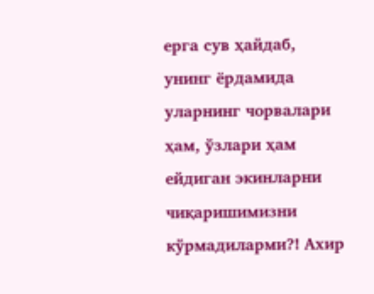ерга сув ҳайдаб, унинг ёрдамида уларнинг чорвалари ҳам, ўзлари ҳам ейдиган экинларни чиқаришимизни кўрмадиларми?! Ахир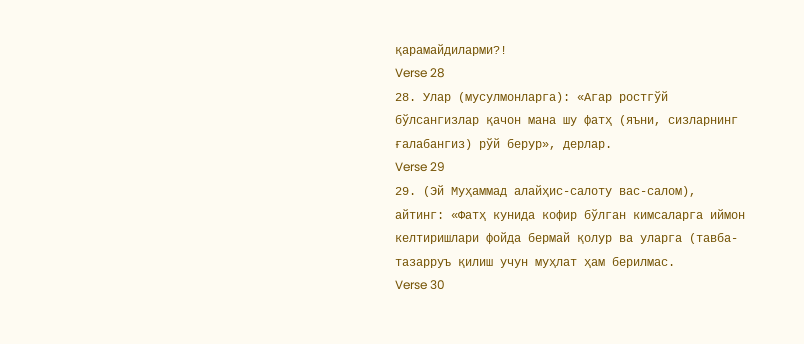қарамайдиларми?!
Verse 28
28. Улар (мусулмонларга): «Агар ростгўй бўлсангизлар қачон мана шу фатҳ (яъни, сизларнинг ғалабангиз) рўй берур», дерлар.
Verse 29
29. (Эй Муҳаммад алайҳис-салоту вас-салом), айтинг: «Фатҳ кунида кофир бўлган кимсаларга иймон келтиришлари фойда бермай қолур ва уларга (тавба-тазарруъ қилиш учун муҳлат ҳам берилмас.
Verse 30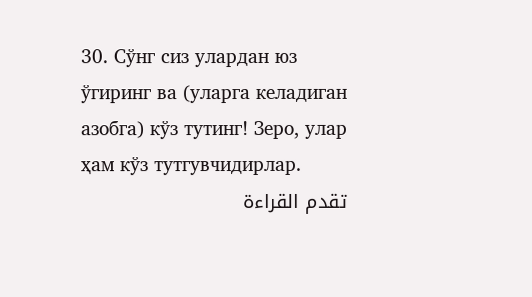30. Сўнг сиз улардан юз ўгиринг ва (уларга келадиган азобга) кўз тутинг! Зеро, улар ҳам кўз тутгувчидирлар.
تقدم القراءة